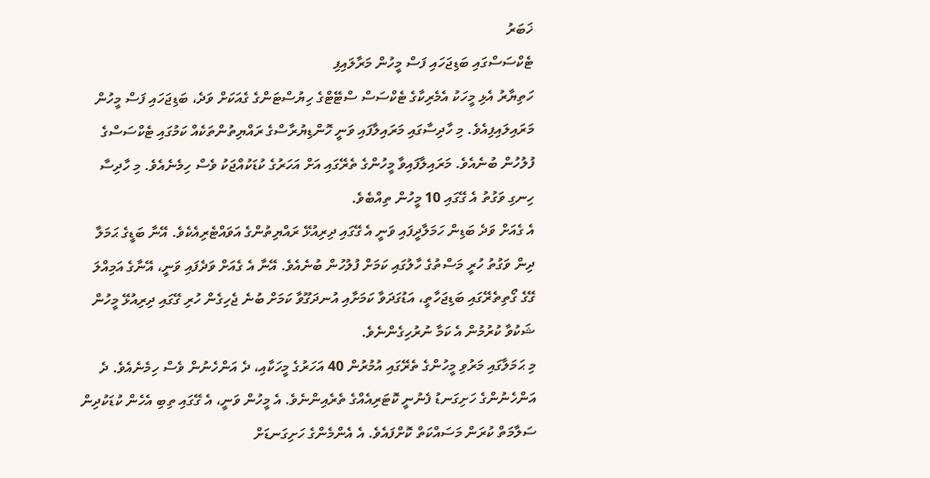ޚަބަރު
ޓެކްސަސްގައި ބަޑިޖަހައި ފަސް މީހުން މަރާލައިފި
ހަތިޔާރު އެޅި މީހަކު އެމެރިކާގެ ޓެކްސަސް ސްޓޭޓްގެ ހިޔުސްޓަންގެ ގެއަކަށް ވަދެ، ބަޑިޖަހައި ފަސް މީހުން މަރައިލައިފިއެވެ. މި ހާދިސާގައި މަރައިލާފައި ވަނީ ހޮންޑިޔުރާސްގެ ރައްޔިތުންތަކެއް ކަމުގައި ޓެކްސަސްގެ ފުލުހުން ބުނެއެވެ. މަރައިލާފައިވާ މީހުންގެ ތެރޭގައި އަށް އަހަރުގެ ކުޑަކުއްޖަކު ވެސް ހިމެނެއެވެ. މި ހާދިސާ ހިނގި ވަގުތު އެ ގޭގައި 10 މީހުން ތިއްބެވެ.
އެ ގެއަށް ވަދެ ބަޑިން ހަމަލާދީފައި ވަނީ އެ ގޭގައި ދިރިއުޅޭ ރައްޔިތުންގެ އަވައްޓެރިއެކެވެ. އޭނާ ބަޑީގެ ޙަމަލާ ދިން ވަގުތު ހުރީ މަސްތުގެ ހާލުގައި ކަމަށް ފުލުހުން ބުނެއެވެ. އޭނާ އެ ގެއަށް ވަދެފައި ވަނީ، އޭނާގެ އަމިއްލަ ގޭގެ ގޯތިތެރޭގައި ބަޑިޖަހާތީ، އަޑުގަދަވާ ކަމަށާއި އުނދަގޫވާ ކަމަށް ބުނެ ޖެހިގެން ހުރި ގޭގައި ދިރިއުޅޭ މީހުން ޝަކުވާ ކުރުމުން އެ ކަމާ ނުރުހިގެންނެވެ.
މި ޙަމަލާގައި މަރުވި މީހުންގެ ތެރޭގައި އުމުރުން 40 އަހަރުގެ މީހަކާއި، ދެ އަންހެނުން ވެސް ހިމެނެއެވެ. ދެ އަންހެނުންގެ ހަށިގަނޑު ފެނުނީ ކޮޓަރިއެއްގެ ތެރެއިންނެވެ. އެ މީހުން ވަނީ، އެ ގޭގައި ތިބި އެހެން ކުޑަކުދިން ސަލާމަތް ކުރަން މަސައްކަތް ކޮށްފައެވެ. އެ އެންމެންގެ ހަށިގަނޑަށް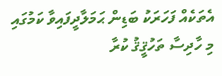އެތަކެއް ފަހަރަކު ބަޑިން ޙަމަލާދީފައިވާ ކަމުގައި މި ހާދިސާ ތަހުޤީޤު ކުރާ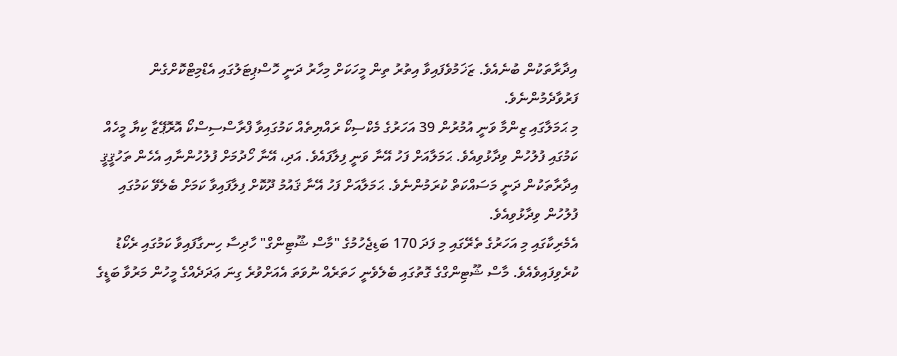އިދާރާތަކުން ބުނެއެވެ. ޒަޚަމުވެފައިވާ އިތުރު ތިން މީހަކަށް މިހާރު ދަނީ ހޮސްޕިޓަލުގައި އެޑްމިޓްކޮށްގެން ފަރުވާދެމުންނެވެ.
މި ޙަމަލާގައި ޒިންމާ ވަނީ އުމުރުން 39 އަހަރުގެ މެކްސިކޯ ރައްޔިތެއް ކަމުގައިވާ ފްރާސްސިސްކޯ އޮރޮޕޭޒާ ކިޔާ މީހެއް ކަމުގައި ފުލުހުން ވިދާޅުވިއެވެ. ޙަމަލާއަށް ފަހު އޭނާ ވަނީ ފިލާފައެވެ. އަދި، އޭނާ ހޯދުމަށް ފުލުހުންނާއި އެހެން ތަހުޤީޤީ އިދާރާތަކުން ދަނީ މަސައްކަތް ކުރަމުންނެވެ. ޙަމަލާއަށް ފަހު އޭނާ ޤައުމު ދޫކޮށް ފިލާފައިވާ ކަމަށް ބެލެވޭ ކަމުގައި ފުލުހުން ވިދާޅުވިއެވެ.
އެމެރިކާގައި މި އަހަރުގެ ތެރޭގައި މި ފަދަ 170 ބަޑިޖެހުމުގެ "މާސް ޝޫޓިންގް" ހާދިސާ ހިނގާފައިވާ ކަމުގައި ރެކޯޑު ކުރެވިފައިވެއެވެ. މާސް ޝޫޓިންގްގެ ގޮތުގައި ބެލެވެނީ ހަތަރެއް ނުވަތަ އެއަށްވުރެ ގިނަ ޢަދަދެއްގެ މީހުން މަރުވާ ބަޑީގެ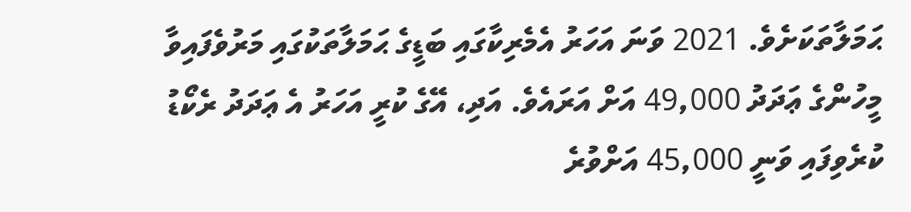ޙަމަލާތަކަށެވެ. 2021 ވަނަ އަހަރު އެމެރިކާގައި ބަޑީގެ ޙަމަލާތަކުގައި މަރުވެފައިވާ މީހުންގެ ޢަދަދު 49,000 އަށް އަރައެވެ. އަދި، އޭގެ ކުރީ އަހަރު އެ ޢަދަދު ރެކޯޑު ކުރެވިފައި ވަނީ 45,000 އަށްވުރެ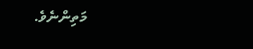މަތިންނެވެ.